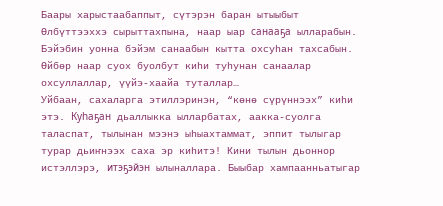Баары харыстаабаппыт, сүтэрэн баран ытыыбыт
Өлбүттээххэ сырыттахпына, наар ыар санааҕа ылларабын. Бэйэбин уонна бэйэм санаабын кытта охсуһан тахсабын. Өйбөр наар суох буолбут киһи туһунан санаалар охсуллаллар, үүйэ-хаайа туталлар…
Уйбаан, сахаларга этиллэринэн, “көнө сүрүннээх” киһи этэ. Куһаҕан дьаллыкка ылларбатах, аакка-суолга таласпат, тылынан мээнэ ыһыахтаммат, эппит тылыгар турар дьиҥнээх саха эр киһитэ! Кини тылын дьоннор истэллэрэ, итэҕэйэн ылыналлара. Быыбар хампаанньатыгар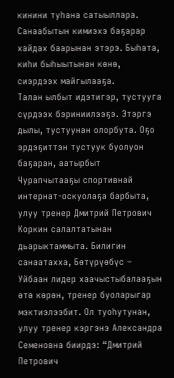кинини туһана сатыыллара. Санаабытын кимиэхэ баҕарар хайдах баарынан этэрэ. Быһата, киһи быһыытынан көнө, сиэрдээх майгылааҕа.
Талан ылбыт идэтигэр, тустууга сүрдээх бэриниилээҕэ. Этэргэ дылы, тустуунан олорбута. Оҕо эрдэҕиттэн тустуук буолуон баҕаран, аатырбыт Чурапчытааҕы спортивнай интернат-оскуолаҕа барбыта, улуу тренер Дмитрий Петрович Коркин салалтатынан дьарыктаммыта. Билигин санаатахха, Бөтүрүөбүс – Уйбаан лидер хаачыстыбалааҕын өтө көрөн, тренер буоларыгар мэктиэлээбит. Ол туоһутунан, улуу тренер кэргэнэ Александра Семеновна биирдэ: “Дмитрий Петрович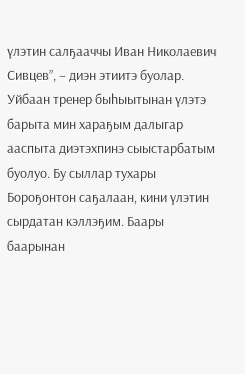үлэтин салҕааччы Иван Николаевич Сивцев”, – диэн этиитэ буолар.
Уйбаан тренер быһыытынан үлэтэ барыта мин хараҕым далыгар ааспыта диэтэхпинэ сыыстарбатым буолуо. Бу сыллар тухары Бороҕонтон саҕалаан, кини үлэтин сырдатан кэллэҕим. Баары баарынан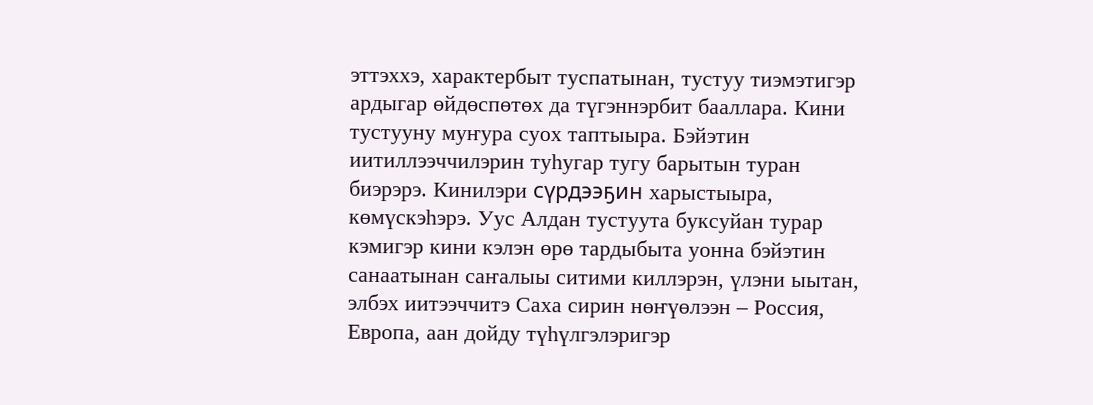эттэххэ, характербыт туспатынан, тустуу тиэмэтигэр ардыгар өйдөспөтөх да түгэннэрбит бааллара. Кини тустууну муҥура суох таптыыра. Бэйэтин иитиллээччилэрин туһугар тугу барытын туран биэрэрэ. Кинилэри сүрдээҕин харыстыыра, көмүскэһэрэ. Уус Алдан тустуута буксуйан турар кэмигэр кини кэлэн өрө тардыбыта уонна бэйэтин санаатынан саҥалыы ситими киллэрэн, үлэни ыытан, элбэх иитээччитэ Саха сирин нөҥүөлээн – Россия, Европа, аан дойду түһүлгэлэригэр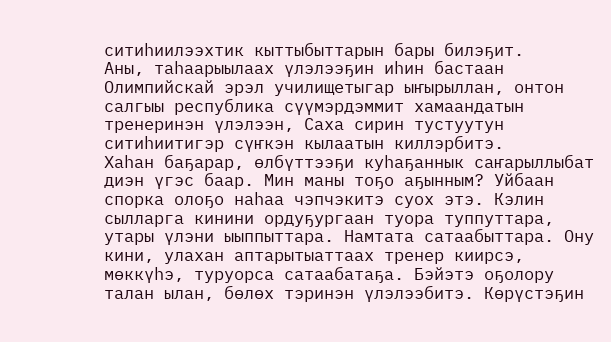ситиһиилээхтик кыттыбыттарын бары билэҕит.
Аны, таһаарыылаах үлэлээҕин иһин бастаан Олимпийскай эрэл училищетыгар ыҥырыллан, онтон салгыы республика сүүмэрдэммит хамаандатын тренеринэн үлэлээн, Саха сирин тустуутун ситиһиитигэр сүҥкэн кылаатын киллэрбитэ.
Хаһан баҕарар, өлбүттээҕи куһаҕаннык саҥарыллыбат диэн үгэс баар. Мин маны тоҕо аҕынным? Уйбаан спорка олоҕо наһаа чэпчэкитэ суох этэ. Кэлин сылларга кинини ордуҕургаан туора туппуттара, утары үлэни ыыппыттара. Намтата сатаабыттара. Ону кини, улахан аптарытыаттаах тренер киирсэ, мөккүһэ, туруорса сатаабатаҕа. Бэйэтэ оҕолору талан ылан, бөлөх тэринэн үлэлээбитэ. Көрүстэҕин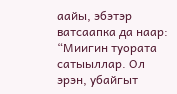аайы, эбэтэр ватсаапка да наар: “Миигин туората сатыыллар. Ол эрэн, убайгыт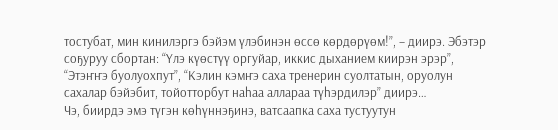тостубат, мин кинилэргэ бэйэм үлэбинэн өссө көрдөрүөм!”, – диирэ. Эбэтэр соҕуруу сбортан: “Үлэ күөстүү оргуйар, иккис дыханием киирэн эрэр”, “Этэҥҥэ буолуохпут”, “Кэлин кэмҥэ саха тренерин суолтатын, оруолун сахалар бэйэбит, тойотторбут наһаа аллараа түһэрдилэр” диирэ…
Чэ, биирдэ эмэ түгэн көһүннэҕинэ, ватсаапка саха тустуутун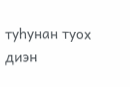туһунан туох диэн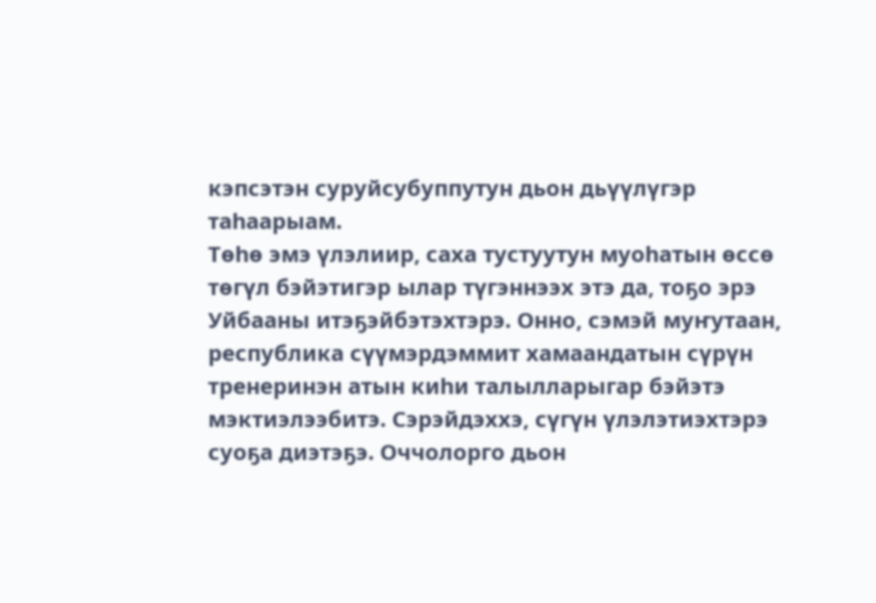кэпсэтэн суруйсубуппутун дьон дьүүлүгэр таһаарыам.
Төһө эмэ үлэлиир, саха тустуутун муоһатын өссө төгүл бэйэтигэр ылар түгэннээх этэ да, тоҕо эрэ Уйбааны итэҕэйбэтэхтэрэ. Онно, сэмэй муҥутаан, республика сүүмэрдэммит хамаандатын сүрүн тренеринэн атын киһи талылларыгар бэйэтэ мэктиэлээбитэ. Сэрэйдэххэ, сүгүн үлэлэтиэхтэрэ суоҕа диэтэҕэ. Оччолорго дьон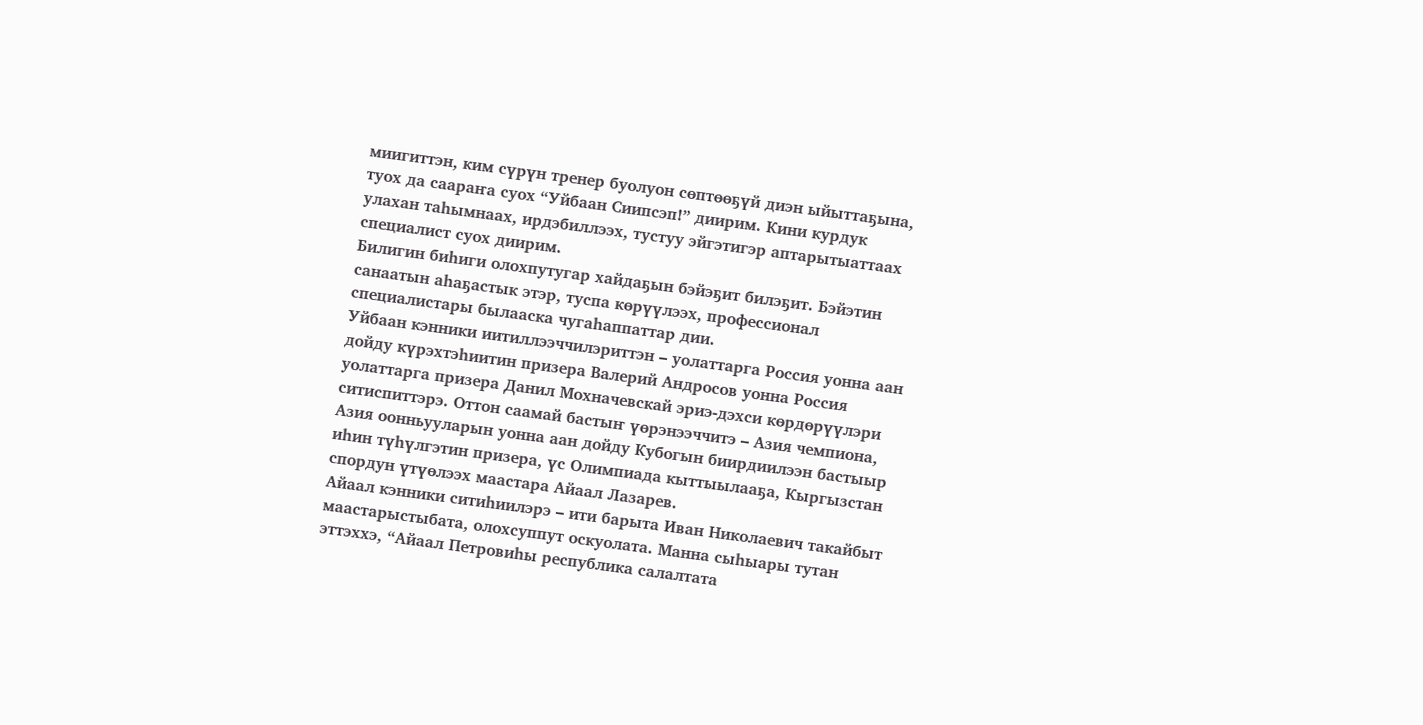миигиттэн, ким сүрүн тренер буолуон сөптөөҕүй диэн ыйыттаҕына, туох да саараҥа суох “Уйбаан Сиипсэп!” диирим. Кини курдук улахан таһымнаах, ирдэбиллээх, тустуу эйгэтигэр аптарытыаттаах специалист суох диирим.
Билигин биһиги олохпутугар хайдаҕын бэйэҕит билэҕит. Бэйэтин санаатын аһаҕастык этэр, туспа көрүүлээх, профессионал специалистары былааска чугаһаппаттар дии.
Уйбаан кэнники иитиллээччилэриттэн – уолаттарга Россия уонна аан дойду күрэхтэһиитин призера Валерий Андросов уонна Россия уолаттарга призера Данил Мохначевскай эриэ-дэхси көрдөрүүлэри ситиспиттэрэ. Оттон саамай бастыҥ үөрэнээччитэ – Азия чемпиона, Азия оонньууларын уонна аан дойду Кубогын биирдиилээн бастыыр иһин түһүлгэтин призера, үс Олимпиада кыттыылааҕа, Кыргызстан спордун үтүөлээх маастара Айаал Лазарев.
Айаал кэнники ситиһиилэрэ – ити барыта Иван Николаевич такайбыт маастарыстыбата, олохсуппут оскуолата. Манна сыһыары тутан эттэххэ, “Айаал Петровиһы республика салалтата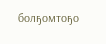болҕомтоҕо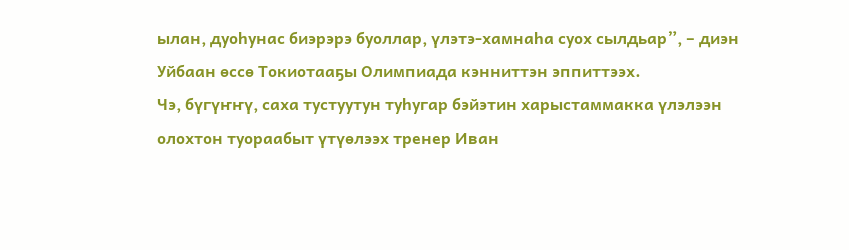ылан, дуоһунас биэрэрэ буоллар, үлэтэ-хамнаһа суох сылдьар”, – диэн Уйбаан өссө Токиотааҕы Олимпиада кэнниттэн эппиттээх.
Чэ, бүгүҥҥү, саха тустуутун туһугар бэйэтин харыстаммакка үлэлээн олохтон туораабыт үтүөлээх тренер Иван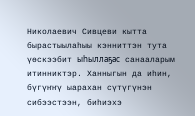Николаевич Сивцеви кытта бырастыылаһыы кэнниттэн тута үөскээбит ыһыллаҕас санааларым итинниктэр. Ханныгын да иһин, бүгүҥҥү ыарахан сүтүгүнэн сибээстээн, биһиэхэ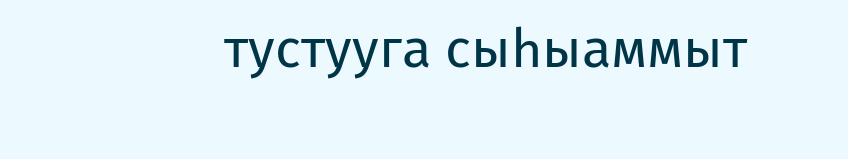тустууга сыһыаммыт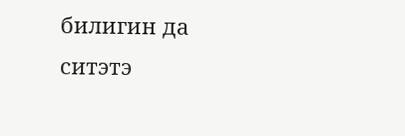билигин да ситэтэ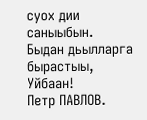суох дии саныыбын.
Быдан дьылларга бырастыы, Уйбаан!
Петр ПАВЛОВ.